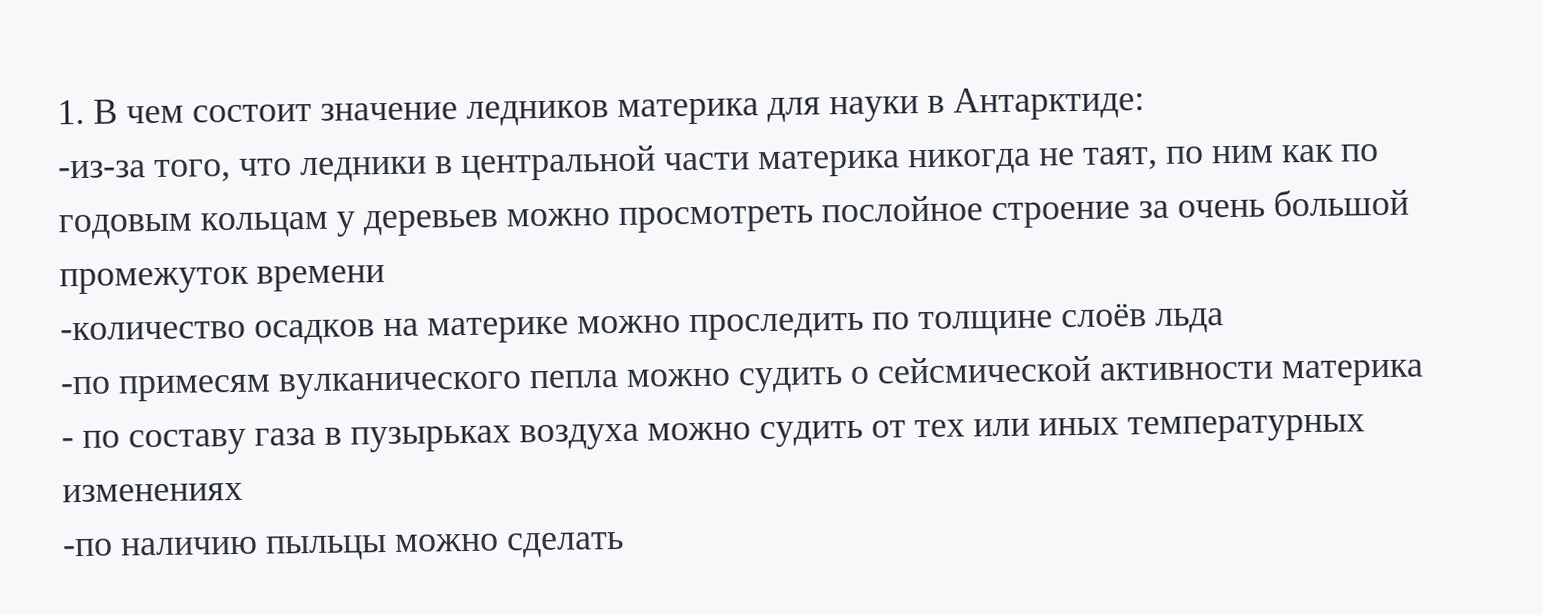1. В чем состоит значение ледников материка для науки в Антарктиде:
-из-за того, что ледники в центральной части материка никогда не таят, по ним как по годовым кольцам у деревьев можно просмотреть послойное строение за очень большой промежуток времени
-количество осадков на материке можно проследить по толщине слоёв льда
-по примесям вулканического пепла можно судить о сейсмической активности материка
- по составу газа в пузырьках воздуха можно судить от тех или иных температурных изменениях
-по наличию пыльцы можно сделать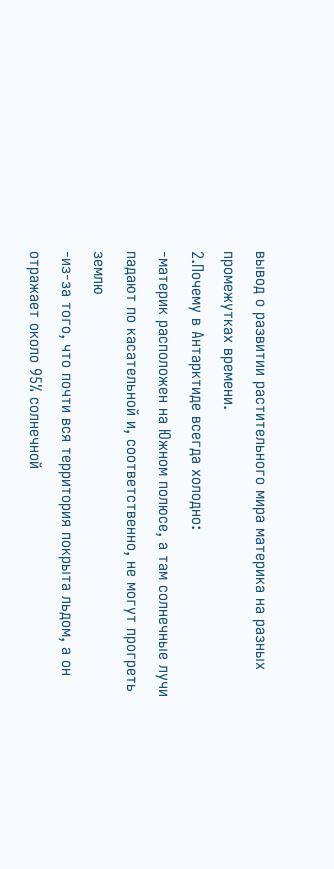вывод о развитии растительного мира материка на разных промежутках времени.
2.Почему в Антарктиде всегда холодно:
-материк расположен на Южном полюсе, а там солнечные лучи падают по касательной и, соответственно, не могут прогреть землю
-из-за того, что почти вся территория покрыта льдом, а он отражает около 95% солнечной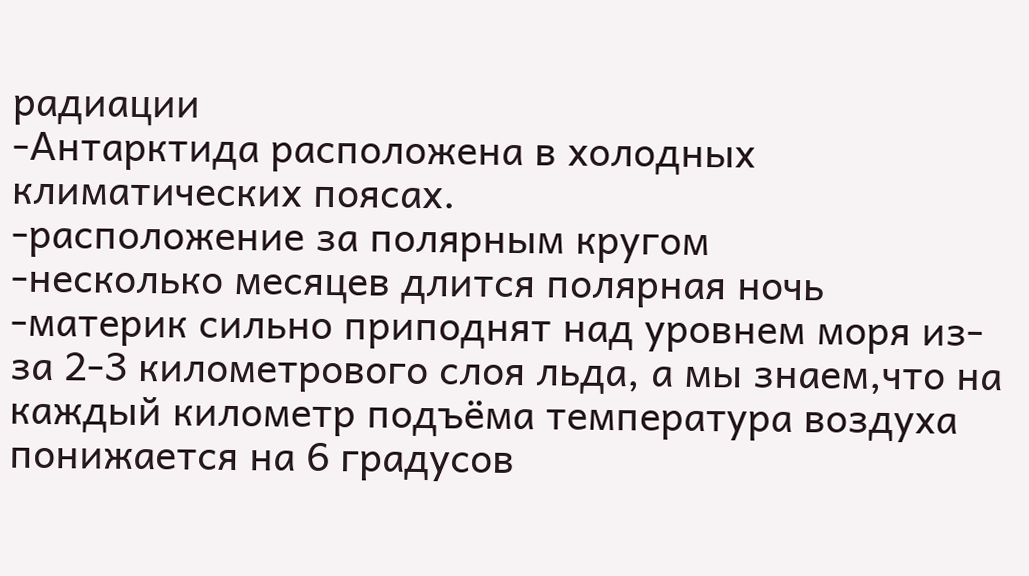радиации
-Антарктида расположена в холодных климатических поясах.
-расположение за полярным кругом
-несколько месяцев длится полярная ночь
-материк сильно приподнят над уровнем моря из-за 2-3 километрового слоя льда, а мы знаем,что на каждый километр подъёма температура воздуха понижается на 6 градусов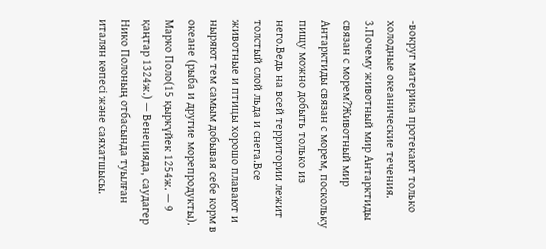-вокруг материка протекают только холодные океанические течения.
3.Почему животный мир Антарктиды связан с морем?Животный мир Антарктиды связан с морем, поскольку пищу можно добыть только из него.Ведь на всей территории лежит толстый слой льда и снега.Все животные и птицы хорошо плавают и ныряют тем самым добывая себе корм в океане (рыба и другие морепродукты).
Марко Поло(15 қыркүйек 1254ж. — 9 қаңтар 1324ж.) — Венецияда, саудагер Нико Полоның отбасында туылған италян көпесі және саяхатшысы.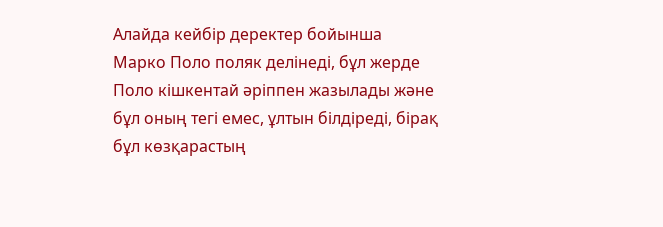Алайда кейбір деректер бойынша Марко Поло поляк делінеді, бұл жерде Поло кішкентай әріппен жазылады және бұл оның тегі емес, ұлтын білдіреді, бірақ бұл көзқарастың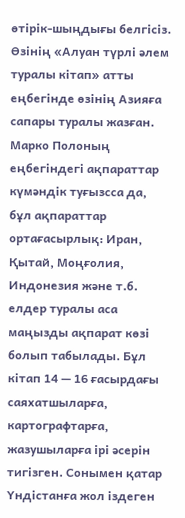өтірік-шыңдығы белгісіз.
Өзінің «Алуан түрлі әлем туралы кітап» атты еңбегінде өзінің Азияға сапары туралы жазған. Марко Полоның еңбегіндегі ақпараттар күмәндік туғызсса да, бұл ақпараттар ортағасырлық: Иран, Қытай, Моңғолия, Индонезия және т.б. елдер туралы аса маңызды ақпарат көзі болып табылады. Бұл кітап 14 — 16 ғасырдағы саяхатшыларға, картографтарға, жазушыларға ірі әсерін тигізген. Сонымен қатар Үндістанға жол іздеген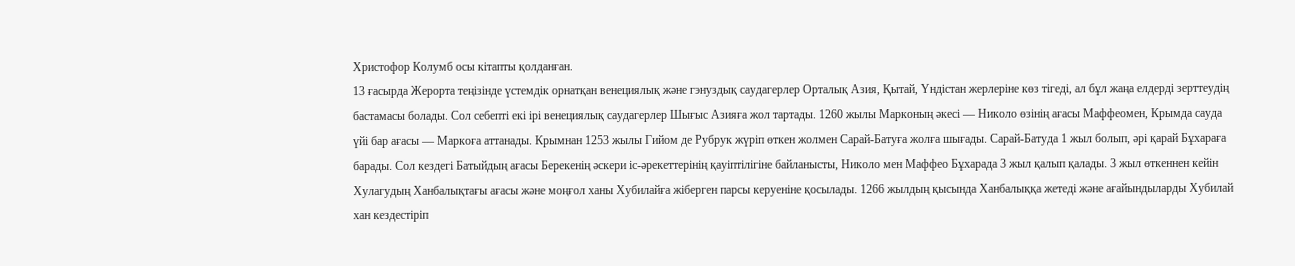Христофор Колумб осы кітапты қолданған.
13 ғасырда Жерорта теңізінде үстемдік орнатқан венециялық және гэнуздық саудагерлер Орталық Азия, Қытай, Үндістан жерлеріне көз тігеді, ал бұл жаңа елдерді зерттеудің бастамасы болады. Сол себепті екі ірі венециялық саудагерлер Шығыс Азияға жол тартады. 1260 жылы Марконың әкесі — Николо өзінің ағасы Маффеомен, Крымда сауда үйі бар ағасы — Маркоға аттанады. Крымнан 1253 жылы Гийом де Рубрук жүріп өткен жолмен Сарай-Батуға жолға шығады. Сарай-Батуда 1 жыл болып, әрі қарай Бұхараға барады. Сол кездегі Батыйдың ағасы Берекенің әскери іс-әрекеттерінің қауіптілігіне байланысты, Николо мен Маффео Бұхарада 3 жыл қалып қалады. 3 жыл өткеннен кейін Хулагудың Ханбалықтағы ағасы және моңғол ханы Хубилайға жіберген парсы керуеніне қосылады. 1266 жылдың қысында Ханбалыққа жетеді және ағайындыларды Хубилай хан кездестіріп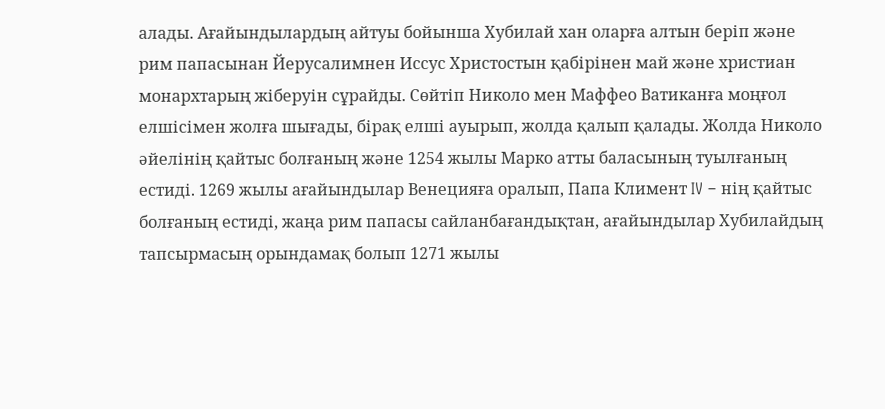алады. Ағайындылардың айтуы бойынша Хубилай хан оларға алтын беріп және рим папасынан Йерусалимнен Иссус Христостын қабірінен май және христиан монархтарың жіберуін сұрайды. Сөйтіп Николо мен Маффео Ватиканға моңғол елшісімен жолға шығады, бірақ елші ауырып, жолда қалып қалады. Жолда Николо әйелінің қайтыс болғаның және 1254 жылы Марко атты баласының туылғаның естиді. 1269 жылы ағайындылар Венецияға оралып, Папа Климент IV – нің қайтыс болғаның естиді, жаңа рим папасы сайланбағандықтан, ағайындылар Хубилайдың тапсырмасың орындамақ болып 1271 жылы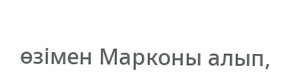өзімен Марконы алып,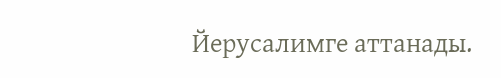Йерусалимге аттанады.